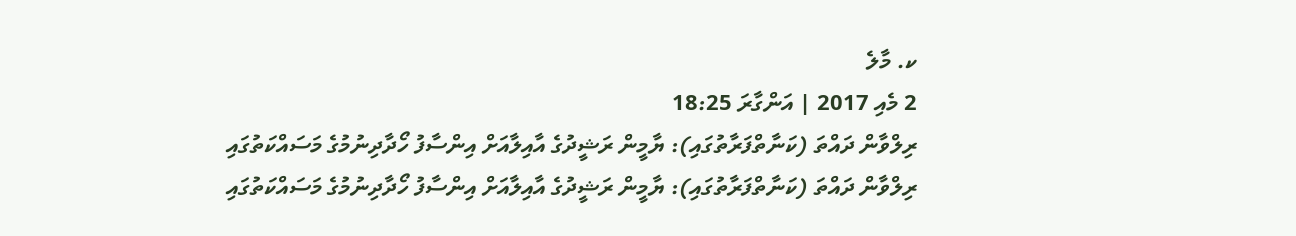ކ. މާލެ
2 މެއި 2017 | އަންގާރަ 18:25
ރިލްވާން ދައްތަ (ކަނާތްފަރާތުގައި): ޔާމީން ރަޝީދުގެ އާއިލާއަށް އިންސާފު ހޯދާދިނުމުގެ މަސައްކަތުގައި
ރިލްވާން ދައްތަ (ކަނާތްފަރާތުގައި): ޔާމީން ރަޝީދުގެ އާއިލާއަށް އިންސާފު ހޯދާދިނުމުގެ މަސައްކަތުގައި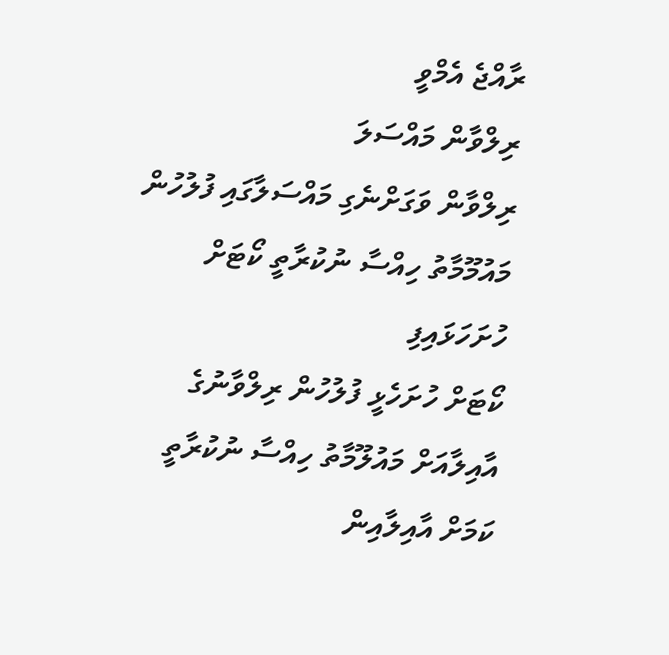ރާއްޖެ އެމްވީ
ރިލްވާން މައްސަލަ
ރިލްވާން ވަގަށްނެގި މައްސަލާގައި ފުލުހުން މައުމޫމާތު ހިއްސާ ނުކުރާތީ ކޯޓަށް ހުށަހަޅައިފި
ކޯޓަށް ހުށަހެޅީ ފުލުހުން ރިލްވާނުގެ އާއިލާއަށް މައުލޫމާތު ހިއްސާ ނުކުރާތީ ކަމަށް އާއިލާއިން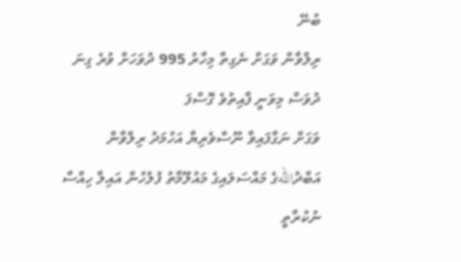ބުނޭ
ރިލްވާން ވަގަށް ނެގިތާ މިހާރު 995 ދުވަހަށް ވުރެ ގިނަ ދުވަސް މިވަނީ ފާއިތުވެ ގޮސްފަ
ވަގަށް ނަގާފައިވާ ނޫސްވެރިޔާ އަހުމަދު ރިލްވާން އަބްދުاللهގެ މައްސަލައިގެ މައުލޫމާތު ފުލުހުން އައިލާ ހިއްސާ ނުކުރާތީ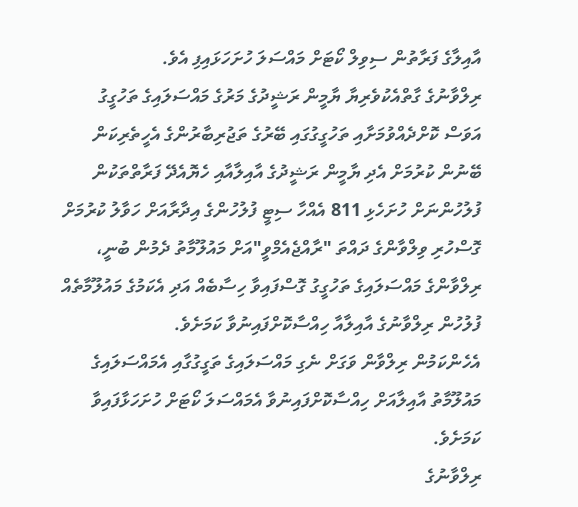އާއިލާގެ ފަރާތުން ސިވިލް ކޯޓަށް މައްސަލަ ހުށަހަޅައިފި އެވެ.
ރިލްވާނުގެ ގާތްއެކުވެރިޔާ ޔާމީން ރަޝީދުގެ މަރުގެ މައްސަލައިގެ ތަހުގީގު އަވަސް ކޮށްދެއްވުމަށާއި ތަހުގީގުގައި ބޭރުގެ ތަޖުރިބާރުންގެ އެހީތެރިކަން ބޭނުން ކުރުމަށް އެދި ޔާމީން ރަޝީދުގެ އާއިލާއާއި ހެޔޮއެދޭ ފަރާތްތަކުން ފުލުހުންނަށް ހުށަހެޅި 811 އެއްހާ ސިޓީ ފުލުހުންގެ އިދާރާއަށް ހަވާލު ކުރުމަށް ގޮސްހުރި ވިލްވާންގެ ދައްތަ "ރާއްޖެއެމްވީ"އަށް މައުލޫމާތު ދެމުން ބުނީ، ރިލްވާންގެ މައްސަލައިގެ ތަހުގީގު ގޮސްފައިވާ ހިސާބެއް އަދި އެކަމުގެ މައުލޫމާތެއް ފުލުހުން ރިލްވާނުގެ އާއިލާއާ ހިއްސާކޮށްފައިނުވާ ކަމަށެވެ.
އެހެންކަމުން ރިލްވާން ވަގަށް ނެގި މައްސަލައިގެ ތަގީގުގާއި އެމައްސަލައިގެ މައުލޫމާތު އާއިލާއަށް ހިއްސާކޮށްފައިނުވާ އެމައްސަލަ ކޯޓަށް ހުށަހަޅާފައިވާ ކަމަށެވެ.
ރިލްވާނުގެ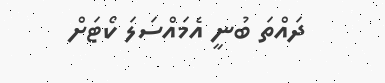ދައްތަ ބުނީ އެމައްސަލަ ކޯޓަށް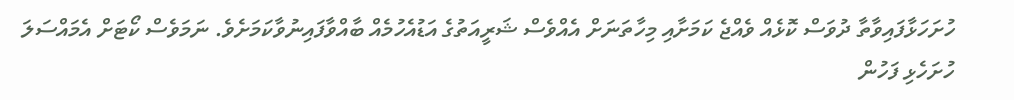ހުށަހަޅާފައިވާތާ ދުވަސް ކޮޅެއް ވެއްޖެ ކަމަށާއި މިހާތަނަށް އެއްވެސް ޝަރީއަތުގެ އަޑުއެހުމެއް ބާއްވާފައިނުވާކަމަށެވެ. ނަމަވެސް ކޯޓަށް އެމައްސަލަ ހުށަހެޅި ފަހުން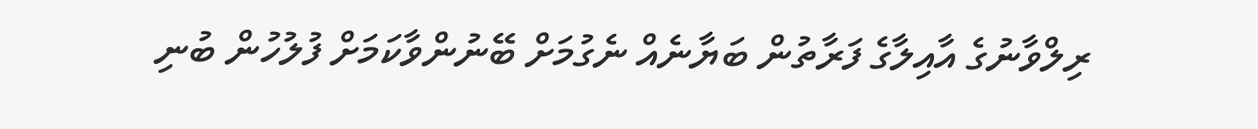ރިލްވާނުގެ އާއިލާގެ ފަރާތުން ބަޔާނެއް ނެގުމަށް ބޭނުންވާކަމަށް ފުލުހުން ބުނި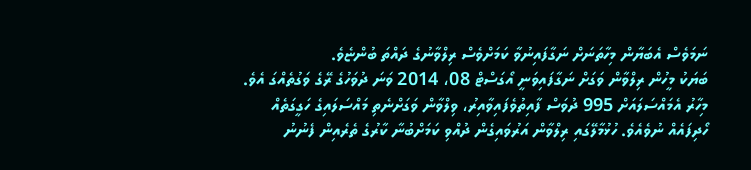ނަމަވެސް އެބަޔާން މިހާތަނަށް ނަގާފައިނުވާ ކަމަށްވެސް ރިލްވާނުގެ ދައްތަ ބުންޏެވެ.
ބަޔަކު މީހުން ރިލްވާން ވަގަށް ނަގާފައިވަނީ އޯގަސްޓް 08، 2014 ވަނަ ދުވަހުގެ ރޭގެ ވަގުތެއްގަ އެވެ. މިހާރު އެމައްސަލައަށް 995 ދުވަސް ފާއިތުވެފައިވާއިރު، ވިލްވާން ވަގަށްނެތި މައްސަލައިގެ ހަގީގަތެއް ހޯދިފައެއް ނުވެއެވެ. ހުޅުމާލޭގައި ރިލްވާން އަރުވައިގެން ދުއްވި ކަމަށްބުނާ ކާރުގެ ތެރެއިން ފެނުނު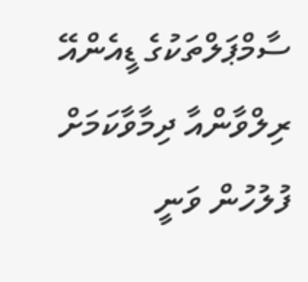ސާމްޕަލްތަކުގެ ޑީއެންއޭ ރިލްވާންއާ ދިމާވާކަމަށް ފުލުހުން ވަނީ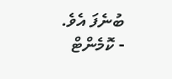ބުނެފަ އެވެ.
- ކޮމެންޓް